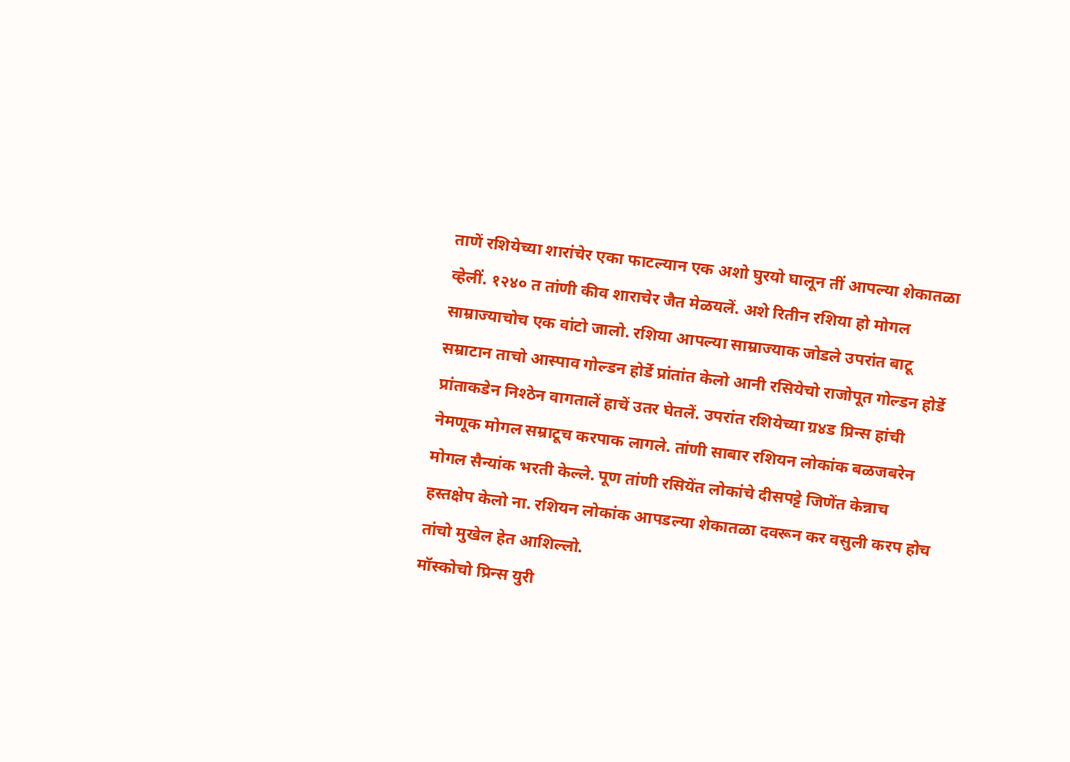ताणें रशियेच्या शारांचेर एका फाटल्यान एक अशो घुरयो घालून तीं आपल्या शेकातळा व्हेलीं. १२४० त तांणी कीव शाराचेर जैत मेळयलें. अशे रितीन रशिया हो मोगल साम्राज्याचोच एक वांटो जालो. रशिया आपल्या साम्राज्याक जोडले उपरांत बाटू सम्राटान ताचो आस्पाव गोल्डन होर्डे प्रांतांत केलो आनी रसियेचो राजोपूत गोल्डन होर्डे प्रांताकडेन निश्ठेन वागतालें हाचें उतर घेतलें. उपरांत रशियेच्या ग्र४ड प्रिन्स हांची नेमणूक मोगल सम्राटूच करपाक लागले. तांणी साबार रशियन लोकांक बळजबरेन मोगल सैन्यांक भरती केल्ले. पूण तांणी रसियेंत लोकांचे दीसपट्टे जिणेंत केन्नाच हस्तक्षेप केलो ना. रशियन लोकांक आपडल्या शेकातळा दवरून कर वसुली करप होच तांचो मुखेल हेत आशिल्लो.
मॉस्कोचो प्रिन्स युरी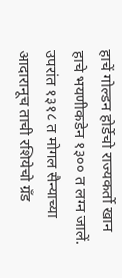हाचें गोल्डन होर्डेचो राज्यकर्तो खान हाचे भयणीकडेन १३०० त लग्न जालें. उपरांत १३१८ त मोगल सैन्याच्या आदारानूच ताची रशियेचो ग्रँड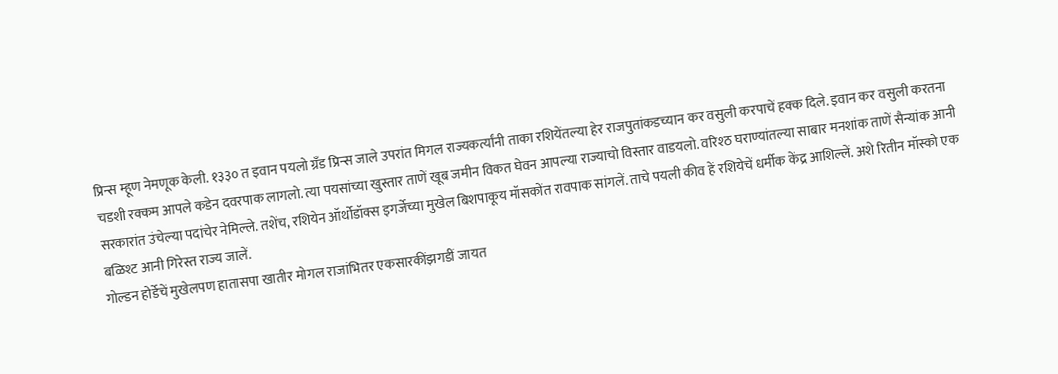प्रिन्स म्हूण नेमणूक केली. १३३० त इवान पयलो ग्रँड प्रिन्स जाले उपरांत मिगल राज्यकर्त्यांनी ताका रशियेंतल्या हेर राजपुतांकडच्यान कर वसुली करपाचें हक्क दिले. इवान कर वसुली करतना चडशी रक्कम आपले कडेन दवरपाक लागलो. त्या पयसांच्या खुस्तार ताणें खूब जमीन विकत घेवन आपल्या राज्याचो विस्तार वाडयलो. वरिश्ठ घराण्यांतल्या साबार मनशांक ताणें सैन्यांक आनी सरकारांत उंचेल्या पदांचेर नेमिल्ले. तशेंच, रशियेन ऑर्थोडॉक्स इगर्जेच्या मुखेल बिशपाकूय मॉसकोंत रावपाक सांगलें. ताचे पयली कीव हें रशियेचें धर्मीक केंद्र आशिल्लें. अशे रितीन मॉस्को एक बळिश्ट आनी गिरेस्त राज्य जालें.
गोल्डन होर्डेचें मुखेलपण हातासपा खातीर मोगल राजांभितर एकसारकींझगडीं जायत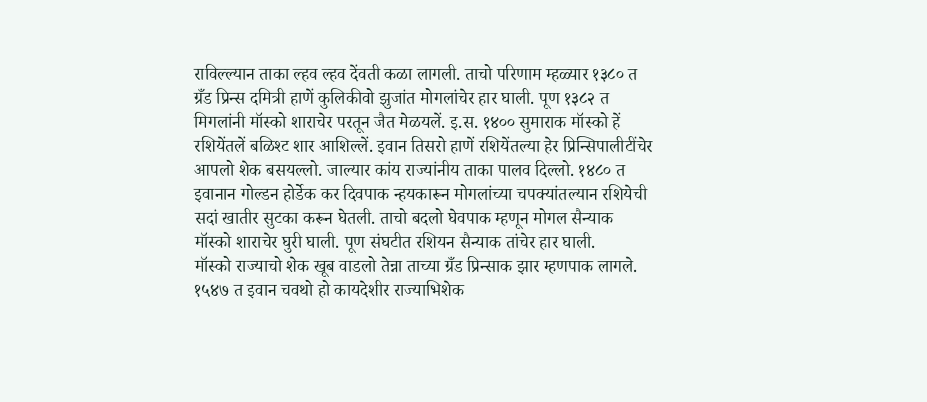राविल्ल्यान ताका ल्हव ल्हव देंवती कळा लागली. ताचो परिणाम म्हळ्यार १३८० त ग्रँड प्रिन्स दमित्री हाणें कुलिकीवो झुजांत मोगलांचेर हार घाली. पूण १३८२ त मिगलांनी मॉस्को शाराचेर परतून जैत मेळयलें. इ.स. १४०० सुमाराक मॉस्को हें रशियेंतलें बळिश्ट शार आशिल्लें. इवान तिसरो हाणें रशियेंतल्या हेर प्रिन्सिपालीटींचेर आपलो शेक बसयल्लो. जाल्यार कांय राज्यांनीय ताका पालव दिल्लो. १४८० त इवानान गोल्डन होर्डेक कर दिवपाक न्हयकारून मोगलांच्या चपक्यांतल्यान रशियेची सदां खातीर सुटका करून घेतली. ताचो बदलो घेवपाक म्हणून मोगल सैन्याक मॉस्को शाराचेर घुरी घाली. पूण संघटीत रशियन सैन्याक तांचेर हार घाली.
मॉस्को राज्याचो शेक खूब वाडलो तेन्ना ताच्या ग्रँड प्रिन्साक झार म्हणपाक लागले. १५४७ त इवान चवथो हो कायदेशीर राज्याभिशेक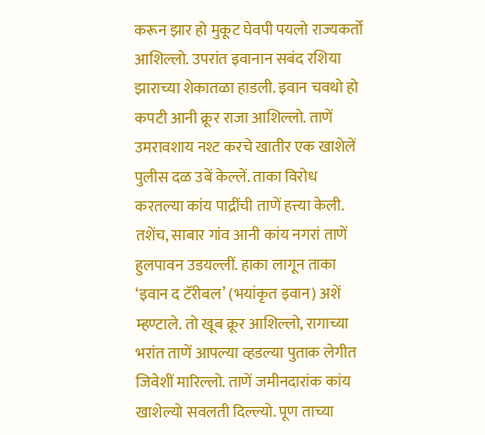करून झार हो मुकूट घेवपी पयलो राज्यकर्तो आशिल्लो. उपरांत इवानान सबंद रशिया झाराच्या शेकातळा हाडली. इवान चवथो हो कपटी आनी क्रूर राजा आशिल्लो. ताणें उमरावशाय नश्ट करचे खातीर एक खाशेलें पुलीस दळ उबें केल्लें. ताका विरोध करतल्या कांय पाद्रींची ताणें हत्त्या केली. तशेंच, साबार गांव आनी कांय नगरां ताणें हुलपावन उडयल्लीं. हाका लागून ताका ‘इवान द टॅरीबल’ (भयांकृत इवान) अशें म्हण्टाले. तो खूब क्रूर आशिल्लो, रागाच्या भरांत ताणें आपल्या व्हडल्या पुताक लेगीत जिवेशीं मारिल्लो. ताणें जमीनदारांक कांय खाशेल्यो सवलती दिल्ल्यो. पूण ताच्या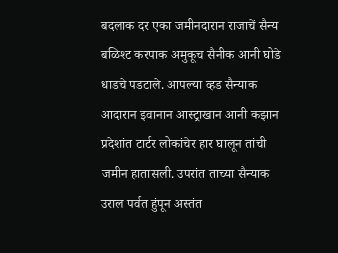बदलाक दर एका जमीनदारान राजाचें सैन्य बळिश्ट करपाक अमुकूच सैनीक आनी घोडे धाडचे पडटाले. आपल्या व्हड सैन्याक आदारान इवानान आस्ट्राखान आनी कझान प्रदेशांत टार्टर लोकांचेर हार घालून तांची जमीन हातासली. उपरांत ताच्या सैन्याक उराल पर्वत हुंपून अस्तंत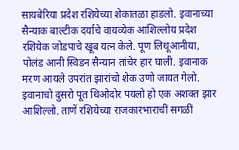सायबेरिया प्रदेश रशियेच्या शेकातळा हाडलो. इवानाच्या सैन्याक बाल्टीक दर्याचे वायव्येक आशिल्लोय प्रदेश रशियेक जोडपाचे खूब यत्न केले. पूण लिथूआनीया, पोलंड आनी स्विडन सैन्यान तांचेर हार घाली. इवानाक मरण आयले उपरांत झारांचो शेक उणो जायत गेलो. इवानाचो दुसरो पूत थिओदोर पयलो हो एक अशक्त झार आशिल्लो. ताणें रशियेच्या राजकारभाराचीं सगळीं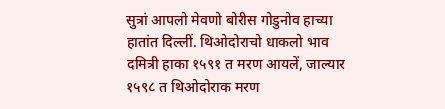सुत्रां आपलो मेवणो बोरीस गोडुनोव हाच्या हातांत दिल्लीं. थिओदोराचो धाकलो भाव दमित्री हाका १५९१ त मरण आयलें, जाल्यार १५९८ त थिओदोराक मरण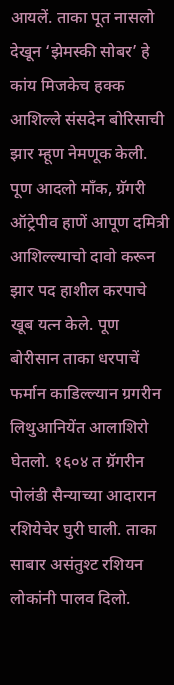आयलें. ताका पूत नासलो देखून ‘झेमस्की सोबर’ हे कांय मिजकेच हक्क आशिल्ले संसदेन बोरिसाची झार म्हूण नेमणूक केली. पूण आदलो माँक, ग्रॅगरी ऑट्रेपीव हाणें आपूण दमित्री आशिल्ल्याचो दावो करून झार पद हाशील करपाचे खूब यत्न केले. पूण बोरीसान ताका धरपाचें फर्मान काडिल्ल्यान ग्रगरीन लिथुआनियेंत आलाशिरो घेतलो. १६०४ त ग्रॅगरीन पोलंडी सैन्याच्या आदारान रशियेचेर घुरी घाली. ताका साबार असंतुश्ट रशियन लोकांनी पालव दिलो.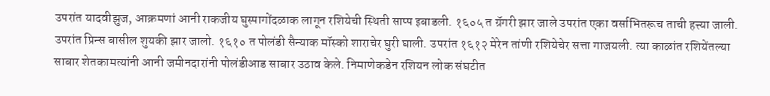उपरांत यादवीझुज, आक्रमणां आनी राकजीय घुस्पागोंदळाक लागून रशियेची स्थिती साप्प इबाडली. १६०५ त ग्रॅगरी झार जाले उपरांत एका वर्साभितरूच ताची हत्त्या जाली. उपरांत प्रिन्स बासील शुयकी झार जालो. १६१० त पोलंडी सैन्याक मॉस्को शाराचेर घुरी घाली. उपरांत १६१२ मेरेन तांणी रशियेचेर सत्ता गाजयली. त्या काळांत रशियेंतल्या साबार शेतकामत्यांनी आनी जमीनदारांनी पोलंडीआड साबार उठाव केले. निमाणेकडेन रशियन लोक संघटीत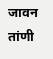जावन तांणी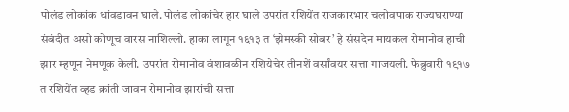पोलंड लोकांक धांवडावन घाले. पोलंड लोकांचेर हार घाले उपरांत रशियेंत राजकारभार चलोवपाक राज्यघराण्या संबंदीत असो कोणूच वारस नाशिल्लो. हाका लागून १६१३ त ‘झेमस्की सोबर’ हे संसदेन मायकल रोमानोव हाची झार म्हणून नेमणूक केली. उपरांत रोमानोव वंशावळीन रशियेचेर तीनशें वर्सांवयर सत्ता गाजयली. फेब्रुवारी १९१७ त रशियेंत व्हड क्रांती जावन रोमानोव झारांची सत्ता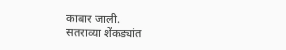काबार जाली.
सतराव्या शेंकड्यांत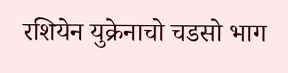रशियेन युक्रेनाचो चडसो भाग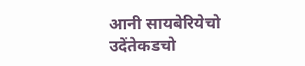आनी सायबेरियेचो उदेंतेकडचो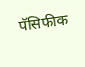पॅसिफीक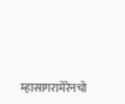म्हासागरामेरेनचो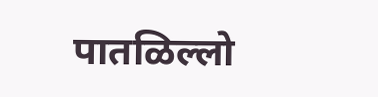पातळिल्लो